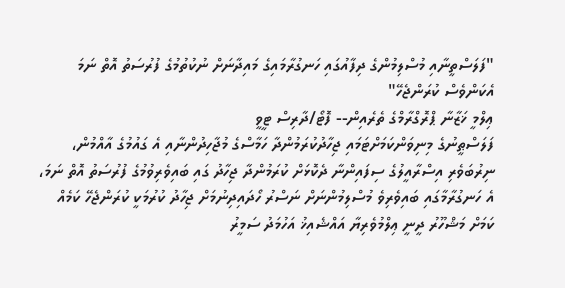"ފަލަސްތީނާއި މުސްލިމުންގެ ދިފާއުގައި ހަނގުރާމައިގެ މައިދާނަށް ނުކުތުމުގެ ފުރުސަތު އޮތް ނަމަ އެކަންވެސް ކުރަންޖެހޭ"
ޢިލްމީ ޚަޒާނާ ޕްރޮގްރާމްގެ ތެރެއިން-- ފޮޓޯ/ދާރިސް ޓީވީ
ފަލަސްޠީނުގެ މިނިވަންކަމަށްޓަމައި ޖިހާދުކުރަމުންދާ ހަމާސްގެ މުޖާހިދުންނާއި އެ ގައުމުގެ އާއްމުން، ނިރުބަވެރި އިސްރާއީލުގެ ސިފައިންނާ ދެކޮޅަށް ކުރަމުންދާ ޖިހާދު ގައި ބައިވެރިވުމުގެ ފުރުސަތު އޮތް ނަމަ، އެ ހަނގުރާމާގައި ބައިވެރިވެ މުސްލިމުންނަށް ނަސްރު ހޯދައިދިނުމަށް ޖިހާދު ކުރުމަކީ ކުރަންޖެހޭ ކަމެއް ކަމަށް މަޝްހޫރު ދީނީ ޢިލްމުވެރިޔާ އައްޝެއިޚު އަހުމަދު ސަމީރު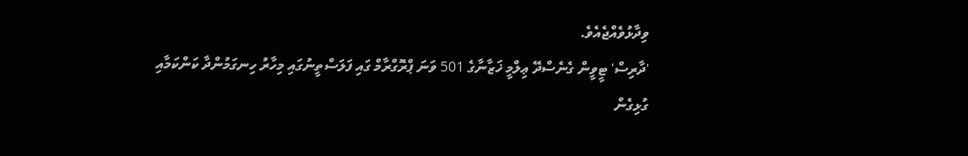ވިދާޅުވެއްޖެއެވެ.
'ދާރިސް' ޓީވީން ގެނެސްދޭ ޢިލްމީ ޚަޒާނާގެ 501 ވަނަ ޕްރޮގްރާމް ގައި ފަލަސްތީނުގައި މިހާރު ހިނގަމުންދާ ކަންކަމާއި ގުޅިގެން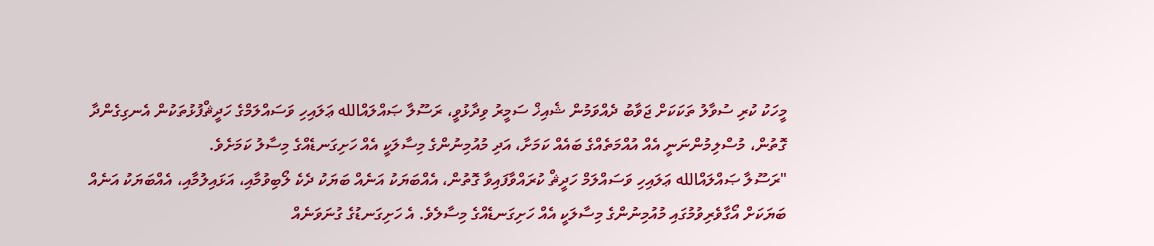މީހަކު ކުރި ސުވާލު ތަކަކަށް ޖަވާބު ދެއްވަމުން ޝެއިޚް ސަމީރު ވިދާޅުވީ، ރަސޫލާ ޞައްލައްالله ޢަލައިހި ވަސައްލަމްގެ ހަދީޘްފުޅުތަކުން އެނގިގެންދާ ގޮތުން، މުސްލިމުންނަނީ އެއް އުއްމަތެއްގެ ބައެއް ކަމަށާ، އަދި މުއުމިނުންގެ މިސާލަކީ އެއް ހަށިގަނޑެއްގެ މިސާލު ކަމަށެވެ.
"ރަސޫލާ ޞައްލައްالله ޢަލައިހި ވަސައްލަމް ހަދީޘް ކުރައްވާފައިވާ ގޮތުން، އެއްބަޔަކު އަނެއް ބަޔަކު ދެކެ ލޯބިވުމާއި، އަޅައިލުމާއި، އެއްބަޔަކު އަނެއް ބަޔަކަށް އޯގާވެރިވުމުގައި މުއުމިނުންގެ މިސާލަކީ އެއް ހަށިގަނޑެއްގެ މިސާލެވެ. އެ ހަށިގަނޑުގެ ގުނަވަނެއް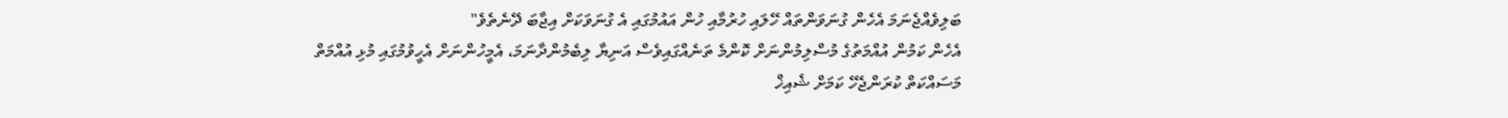ބަލިވެއްޖެނަމަ އެހެން ގުނަވަންތައް ހޭލައި ހުރުމާއި ހުން އައުމުގައި އެ ގުނަވަކަށް އިޖާބަ ދޭނެތެވެ"
އެހެން ކަމުން އުއްމަތުގެ މުސްލިމުންނަށް ކޮންމެ ތަނެއްގައިވެސް އަނިޔާ ލިބެމުންދާނަމަ، އެމީހުންނަށް އެހީވުމުގައި މުޅި އުއްމަތް މަސައްކަތް ކުރަންޖެހޭ ކަމަށް ޝެއިޚް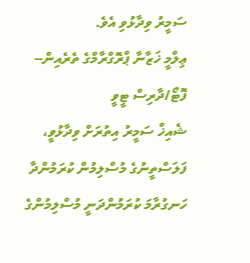ސަމީރު ވިދާޅުވި އެވެ.
ޢިލްމީ ޚަޒާނާ ޕްރޮގްރާމްގެ ތެރެއިން-- ފޮޓޯ/ދާރިސް ޓީވީ
ޝެއިޚް ސަމީރު އިތުރަށް ވިދާޅުވީ، ފަލަސްތީނުގެ މުސްލިމުން ކުރަމުންދާ ހަނގުރާމަ ކުރަމުންދަނީ މުސްލިމުންގެ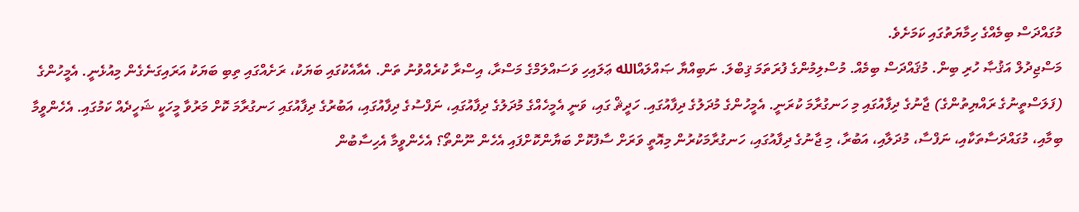މުގައްދަސް ބިމެއްގެ ހިމާޔަތުގައި ކަމަށެވެ.
މަސްޖިދުލް އަޤުޞާ ހުރި ބިން. މުޤައްދަސް ބިމެއް. މުސްލިމުންގެ ފުރަތަމަ ޤިބްލަ. ނަބިއްޔާ ޞައްލައްالله ޢަލައިހި ވަސައްލަމްގެ މަސްރާ، އިސްރާ ކުރެއްވުނު ތަން. އެއާއެކުގައި ބަޔަކު، ރަށެއްގައި ތިބި ބަޔަކު އަރައިގަނެގެން މިއުޅެނީ. އެމީހުންގެ (ފަލަސްތީނުގެ ރައްޔިތުންގެ) ޖާނުގެ ދިފާއުގައި މި ހަނގުރާމަ ކުރަނީ. އެމީހުންގެ މުދަލުގެ ދިފާއުގައި. ހަދީޘް ގައި، ވަނީ އެމީހެއްގެ މުދަލުގެ ދިފާއުގައި، ނަފްސުގެ ދިފާއުގައި، އަބުރުގެ ދިފާއުގައި ހަނގުރާމަ ކޮށް މަރުވާ މީހަކީ ޝަހީދެއް ކަމުގައި. އެހެންވީމާ ބިމާއި، މުގައްދަސާތަކާއި، ނަފްސާ، މުދަލާއި، އަބުރާ، މި ޖާނުގެ ދިފާއުގައި، ހަނގުރާމަކުރުން މިއޮތީ ވަރަށް ސާފުކޮށް ބަޔާންކޮށްފައި އެހެން ނޫންތޯ؟ އެހެންވީމާ އެހިސާބުން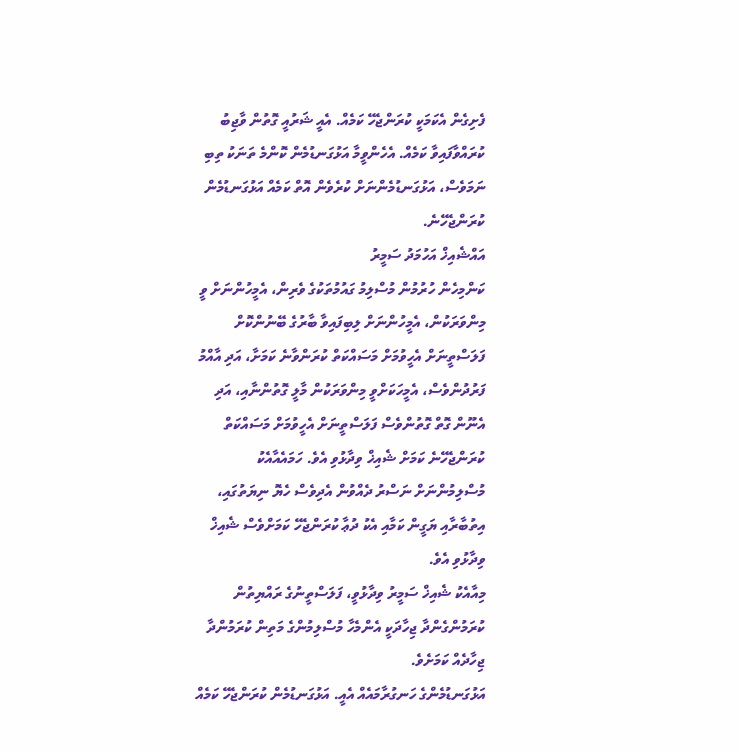ފެށިގެން އެކަމަކީ ކުރަންޖެހޭ ކަމެއް. އެއީ ޝަރުއީ ގޮތުން ވާޖިބު ކުރައްވާފައިވާ ކަމެއް. އެހެންވީމާ އަޅުގަނޑުމެން ކޮންމެ ތަނަކު ތިބި ނަމަވެސް، އަޅުގަނޑުމެންނަށް ކުރެވެން އޮތް ކަމެއް އަޅުގަނޑުމެން ކުރަންޖެހޭނެ.
އައްޝެއިޚް އަހުމަދު ސަމީރު
ކަންމިހެން ހުރުމުން މުސްލިމު ގައުމުތަކުގެ ވެރިން، އެމީހުންނަށް ވީ މިންވަރަކުން، އެމީހުންނަށް ލިބިފައިވާ ބާރުގެ ބޭނުންކޮށް ފަލަސްތީނަށް އެހީވުމަށް މަސައްކަތް ކުރަންވާނެ ކަމަށާ، އަދި އާއްމު ފަރުދުންވެސް، އެމީހަކަށްވީ މިންވަރަކުން މާލީ ގޮތުންނާއި، އަދި އެނޫން ގޮތް ގޮތުންވެސް ފަލަސްތީނަށް އެހީވުމަށް މަސައްކަތް ކުރަންޖެހޭނެ ކަމަށް ޝެއިޚް ވިދާޅުވި އެވެ. ހަމައެއާއެކު މުސްލިމުންނަށް ނަސްރު ދެއްވުން އެދިވެސް ހެޔޮ ނިޔަތުގައި، އިތުބާރާއި ޔަގީން ކަމާއި އެކު ދުޢާ ކުރަންޖެހޭ ކަމަށްވެސް ޝެއިޚް ވިދާޅުވި އެވެ.
މިއާއެކު ޝެއިޚް ސަމީރު ވިދާޅުވީ، ފަލަސްތީނުގެ ރައްޔިތުން ކުރަމުންގެންދާ ޖިހާދަކީ އެންމެހާ މުސްލިމުންގެ މަތިން ކުރަމުންދާ ޖިހާދެއް ކަމަށެވެ.
އަޅުގަނޑުމެންގެ ހަނގުރާމައެއް އެއީ. އަޅުގަނޑުމެން ކުރަންޖެހޭ ކަމެއް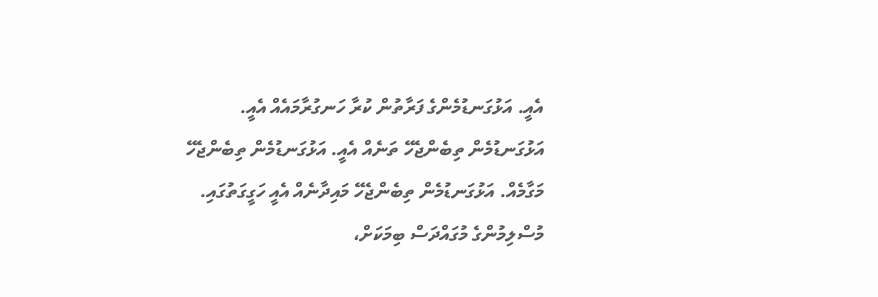އެއީ. އަޅުގަނޑުމެންގެ ފަރާތުން ކުރާ ހަނގުރާމައެއް އެއީ. އަޅުގަނޑުމެން ތިބެންޖެހޭ ތަނެއް އެއީ. އަޅުގަނޑުމެން ތިބެންޖެހޭ މަގާމެއް. އަޅުގަނޑުމެން ތިބެންޖެހޭ މައިދާނެއް އެއީ ހަގީގަތުގައި. މުސްލިމުންގެ މުގައްދަސް ބިމަކަށް،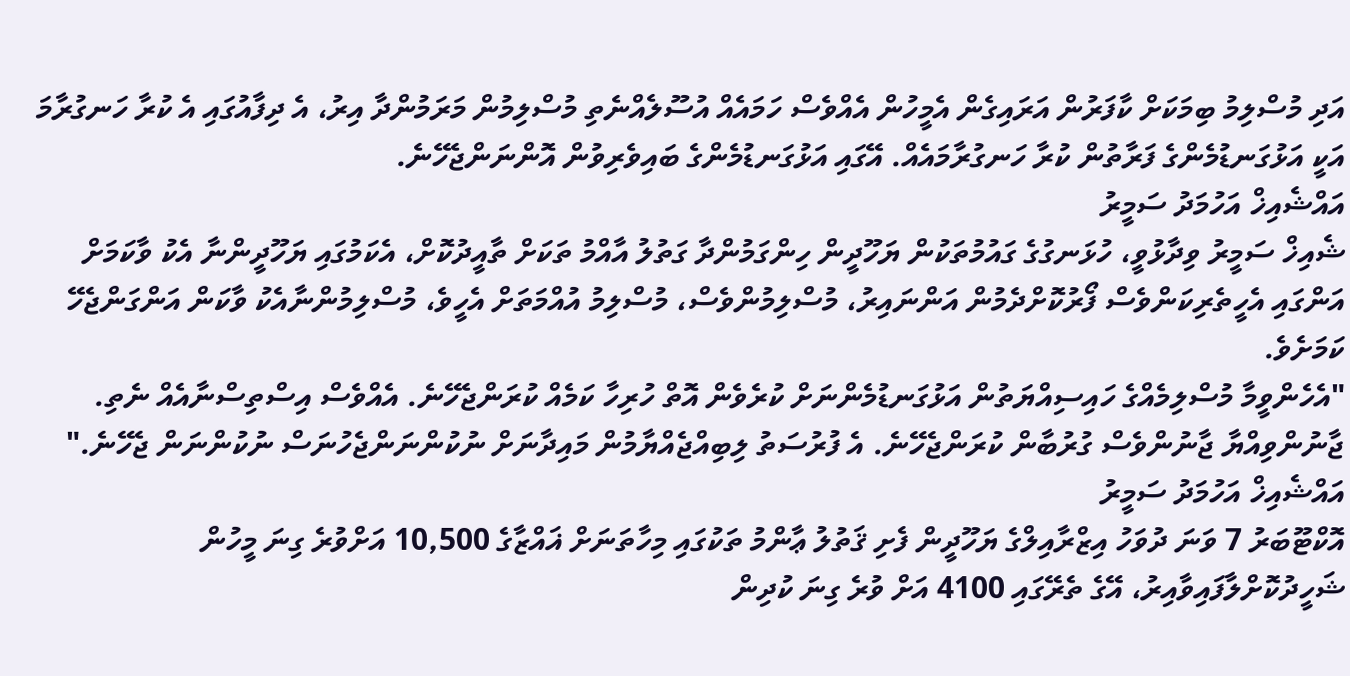އަދި މުސްލިމު ބިމަކަށް ކާފަރުން އަރައިގެން އެމީހުން އެއްވެސް ހަމައެއް އުސޫލެއްނެތި މުސްލިމުން މަރަމުންދާ އިރު، އެ ދިފާއުގައި އެ ކުރާ ހަނގުރާމަ އަކީ އަޅުގަނޑުމެންގެ ފަރާތުން ކުރާ ހަނގުރާމައެއް. އޭގައި އަޅުގަނޑުމެންގެ ބައިވެރިވުން އޮންނަންޖެހޭނެ.
އައްޝެއިޚް އަހުމަދު ސަމީރު
ޝެއިޚް ސަމީރު ވިދާޅުވީ، ހުޅަނގުގެ ގައުމުތަކުން ޔަހޫދީން ހިންގަމުންދާ ގަތުލު އާއްމު ތަކަށް ތާއީދުކޮށް، އެކަމުގައި ޔަހޫދީންނާ އެކު ވާކަމަށް އަންގައި އެހީތެރިކަންވެސް ފޯރުކޮށްދެމުން އަންނައިރު، މުސްލިމުންވެސް، މުސްލިމު އުއްމަތަށް އެހީވެ، މުސްލިމުންނާއެކު ވާކަން އަންގަންޖެހޭ ކަމަށެވެ.
"އެހެންވީމާ މުސްލިމެއްގެ ހައިސިއްޔަތުން އަޅުގަނޑުމެންނަށް ކުރެވެން އޮތް ހުރިހާ ކަމެއް ކުރަންޖެހޭނެ. އެއްވެސް އިސްތިސްނާއެއް ނެތި. ޖާނުންވިއްޔާ ޖާނުންވެސް ގުރުބާން ކުރަންޖެހޭނެ. އެ ފުރުސަތު ލިބިއްޖެއްޔާމުން މައިދާނަށް ނުކުންނަންޖެހުނަސް ނުކުންނަން ޖެހޭނެ."
އައްޝެއިޚް އަހުމަދު ސަމީރު
އޮކްޓޫބަރު 7 ވަނަ ދުވަހު އިޒްރާއިލްގެ ޔަހޫދީން ފެށި ޤަތުލު ޢާންމު ތަކުގައި މިހާތަނަށް ޣައްޒާގެ 10,500 އަށްވުރެ ގިނަ މީހުން ޝަހީދުކޮށްލާފައިވާއިރު، އޭގެ ތެރޭގައި 4100 އަށް ވުރެ ގިނަ ކުދިން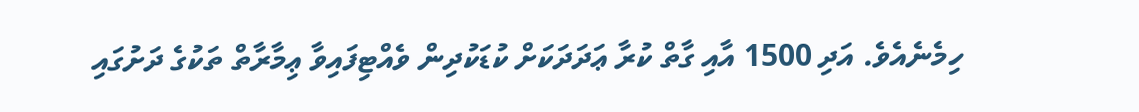ހިމެނެއެވެ. އަދި 1500 އާއި ގާތް ކުރާ ޢަދަދަކަށް ކުޑަކުދިން ވެއްޓިފައިވާ ޢިމާރާތް ތަކުގެ ދަށުގައި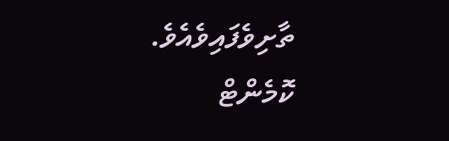ތާށިވެފައިވެއެވެ.
ކޮމެންޓް